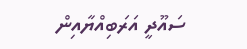ސައޫދީ އަރަބިއްޔާއިން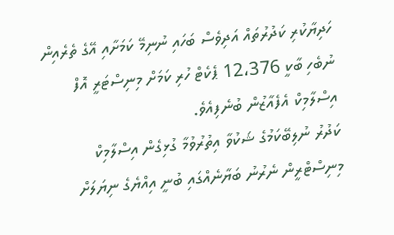ހަދިޔާކުރި ކަދުރުތައް އަދިވެސް ބަހައި ނުނިމޭ ކަމަށާއި އޭގެ ތެރެއިން ނުބެހި ބާކީ 12،376 ޕެކެޓް ހުރި ކަމަށް މިނިސްޓަރީ އޮފް އިސްލާމިކް އެފެއާޒުން ބުނެފިއެވެ.
ކަދުރު ނުލިބޭކަމުގެ ޝަކުވާ އިތުރުވުމާ ގުޅިގެން އިސްލާމިކް މިނިސްޓްރީން ނެރުނު ބަޔާނެއްގައި ބުނީ އިއްޔެގެ ނިޔަލަށް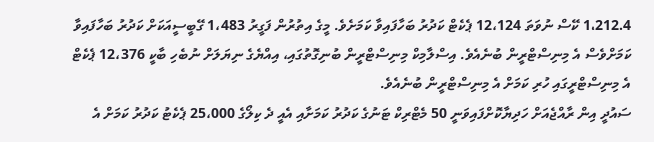1،212.4 ކޭސް ނުވަތަ 12،124 ޕެކެޓް ކަދުރު ބަހާފައިވާ ކަމަށެވެ. މީގެ އިތުރުން ފަގީރު 1،483 ގޭބީސީއަކަށް ކަދުރު ބަހާފައިވާ ކަމަށްވެސް އެ މިނިސްޓްރީން ބުނެއެވެ. އިސްލާމިކް މިނިސްޓްރީން ބުނިގޮތުގައި، އިއްޔެގެ ނިޔަލަށް ނުބެހި ބާކީ 12،376 ޕެކެޓް އެ މިނިސްޓްރީގައި ހުރި ކަމަށް އެ މިނިސްޓްރީން ބުނެއެވެ.
ސައުދީ އިން ރާއްޖެއަށް ހަދިޔާކޮށްފައިވަނީ 50 މެޓްރިކް ޓަނުގެ ކަދުރު ކަމަށާއި އެއީ ދެ ކިލޯގެ 25،000 ޕެކެޓު ކަދުރު ކަމަށް އެ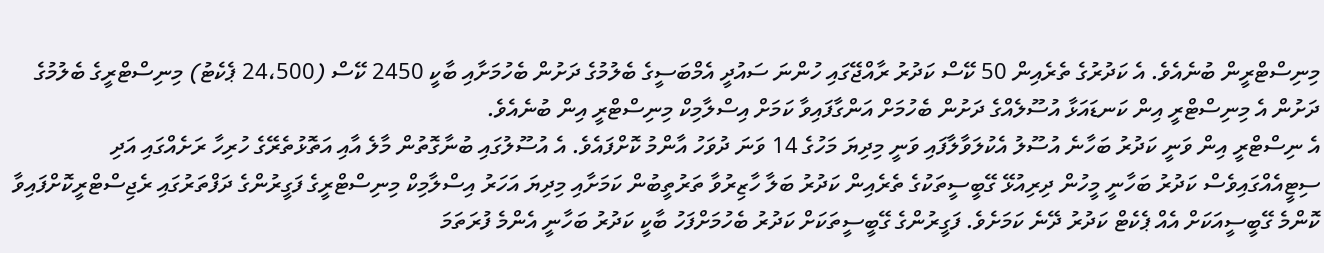މިނިސްޓްރީން ބުނެއެވެ. އެ ކަދުރުގެ ތެރެއިން 50 ކޭސް ކަދުރު ރާއްޖޭގައި ހުންނަ ސައުދީ އެމްބަސީގެ ބެލުމުގެ ދަށުން ބެހުމަށާއި ބާކީ 2450 ކޭސް (24،500 ޕެކެޓު) މިނިސްޓްރީގެ ބެލުމުގެ ދަށުން އެ މިނިސްޓްރީ އިން ކަނޑައަޅާ އުސޫލެއްގެ ދަށުން ބެހުމަށް އަންގާފައިވާ ކަމަށް އިސްލާމިކް މިނިސްޓްރީ އިން ބުނެއެވެ.
އެ ނިސްޓްރީ އިން ވަނީ ކަދުރު ބަހާނެ އުސޫލު އެކުލަވާލާފައި ވަނީ މިދިޔަ މަހުގެ 14 ވަނަ ދުވަހު އާންމު ކޮށްފައެވެ. އެ އުސޫލުގައި ބުނާގޮތުން މާލެ އާއި އަތޮޅުތެރޭގެ ހުރިހާ ރަށެއްގައި އަދި ސިޓީއެއްގައިވެސް ކަދުރު ބަހާނީ މީހުން ދިރިއުޅޭ ގޭބީސީތަކުގެ ތެރެއިން ކަދުރު ބަލާ ހާޒިރުވާ ތަރުތީބުން ކަމަށާއި މިދިޔަ އަހަރު އިސްލާމިކް މިނިސްޓްރީގެ ފަގީރުންގެ ދަފްތަރުގައި ރެޖިސްޓްރީކޮށްފައިވާ ކޮންމެ ގޭބީސީއަކަށް އެއް ޕެކެޓް ކަދުރު ދޭނެ ކަމަށެވެ. ފަގީރުންގެ ގޭބީސީތަކަށް ކަދުރު ބެހުމަށްފަހު ބާކީ ކަދުރު ބަހާނީ އެންމެ ފުރަތަމަ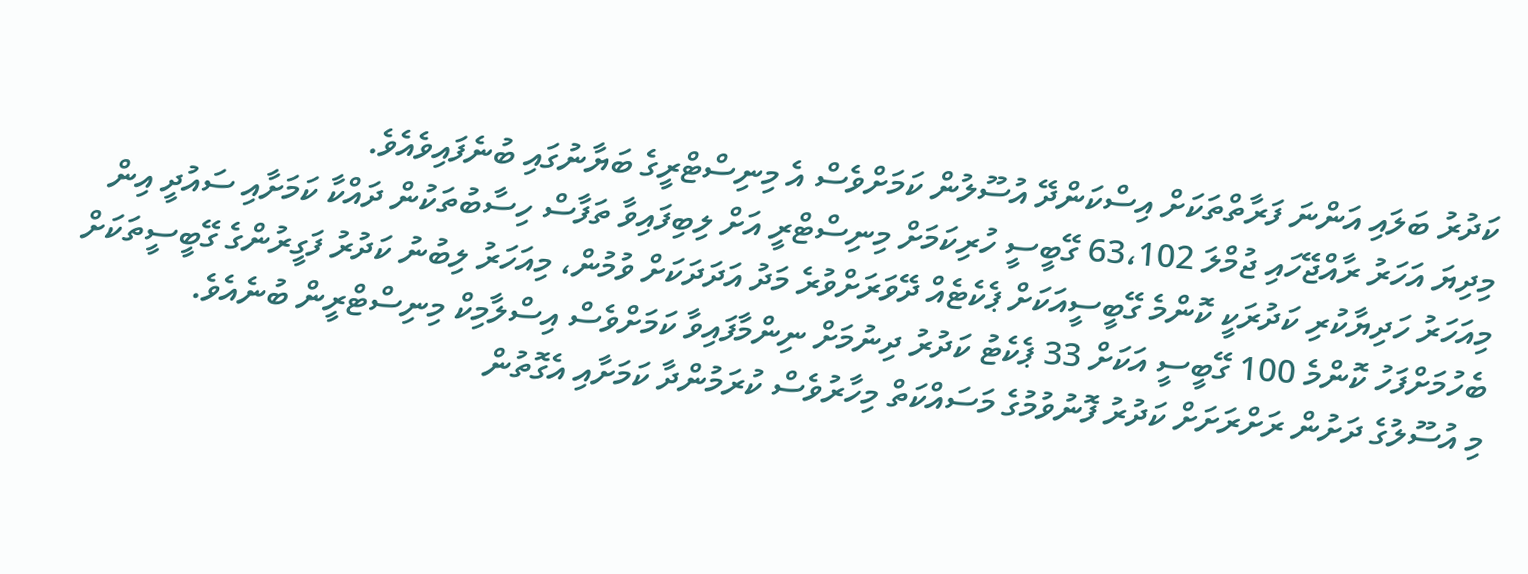ކަދުރު ބަލައި އަންނަ ފަރާތްތަކަށް އިސްކަންދޭ އުސޫލުން ކަމަށްވެސް އެ މިނިސްޓްރީގެ ބަޔާނުގައި ބުނެފައިވެއެވެ.
މިދިޔަ އަހަރު ރާއްޖޭހައި ޖުމްލަ 63،102 ގޭބީސީ ހުރިކަމަށް މިނިސްޓްރީ އަށް ލިބިފައިވާ ތަފާސް ހިސާބުތަކުން ދައްކާ ކަމަށާއި ސައުދީ އިން މިއަހަރު ހަދިޔާކުރި ކަދުރަކީ ކޮންމެ ގޭބީސީއަކަށް ޕެކެޓެއް ދޭވަރަށްވުރެ މަދު އަދަދަކަށް ވުމުން، މިއަހަރު ލިބުނު ކަދުރު ފަގީރުންގެ ގޭބީސީތަކަށް ބެހުމަށްފަހު ކޮންމެ 100 ގޭބީސީ އަކަށް 33 ޕެކެޓު ކަދުރު ދިނުމަށް ނިންމާފައިވާ ކަމަށްވެސް އިސްލާމިކް މިނިސްޓްރީން ބުނެއެވެ.
މި އުސޫލުގެ ދަށުން ރަށްރަށަށް ކަދުރު ފޮނުވުމުގެ މަސައްކަތް މިހާރުވެސް ކުރަމުންދާ ކަމަށާއި އެގޮތުން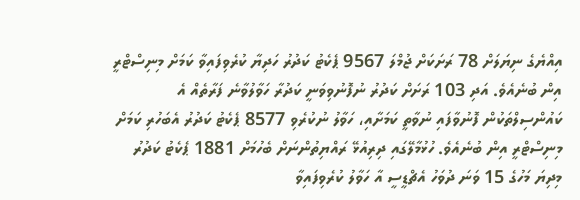އިއްޔެގެ ނިޔަލަށް 78 ރަށަކަށް ޖުމްލަ 9567 ޕެކެޓު ކަދުރު ހަދިޔާ ކުރެވިފައިވާ ކަމަށް މިނިސްޓްރީ އިން ބުނެއެވެ. އަދި 103 ރަށަށް ކަދުރު ނުފޮނުވިވަނީ ކަދުރާ ހަވާލުވާނެ ފަރާތެއް އެ ކައުންސިލްތަކުން ފޮނުވާފައި ނުވާތީ ކަމަށާއި، ހަވާލު ނުކުރެވި 8577 ޕެކެޓު ކަދުރު އެބަހުރި ކަމަށް މިނިސްޓްރީ އިން ބުނެއެވެ. ހުޅުމާލޭގައި ދިރިއުޅޭ ރައްޔިތުންނަށް ބެހުމަށް 1881 ޕެކެޓު ކަދުރު މިދިޔަ މަހުގެ 15 ވަނަ ދުވަހު އެޗްޑީސީ އާ ހަވާލު ކުރެވިފައިވާ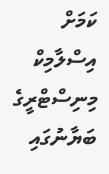ކަމަށް އިސްލާމިކް މިނިސްޓްރީގެ ބަޔާނުގައި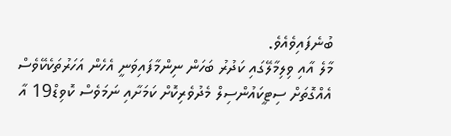ބުނެފައިވެއެވެ.
މާލެ އާއި ވިލިމާލޭގައި ކަދުރު ބަހަން ނިންމާފައިވަނީ އެހެން އަހަރުތަކެކޭވެސް އެއްގޮތަށް ސިޓީކައުންސިލް މެދުވެރިކޮށް ކަމަށާއި ނަމަވެސް ކޮވިޑް19 އާ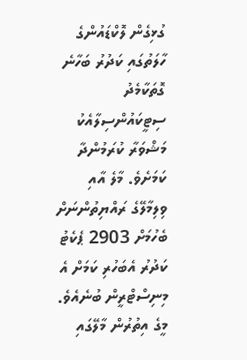ގުޅިގެން ލޮކްޑައުންގެ ހާލަތުގައި ކަދުރު ބަހާނެ ގޮތަކާމެދު ސިޓީކައުންސިލާއެކު މަޝްވަރާ ކުރަމުންދާ ކަމަށެވެ. މާލެ އާއި ވިލިމާލޭގެ ރައްޔިތުންނަށް ބެހުމަށް 2903 ޕެކެޓު ކަދުރު އެބަހުރި ކަމަށް އެ މިނިސްޓްރީން ބުނެއެވެ.
މީގެ އިތުރުން މާލޭގައި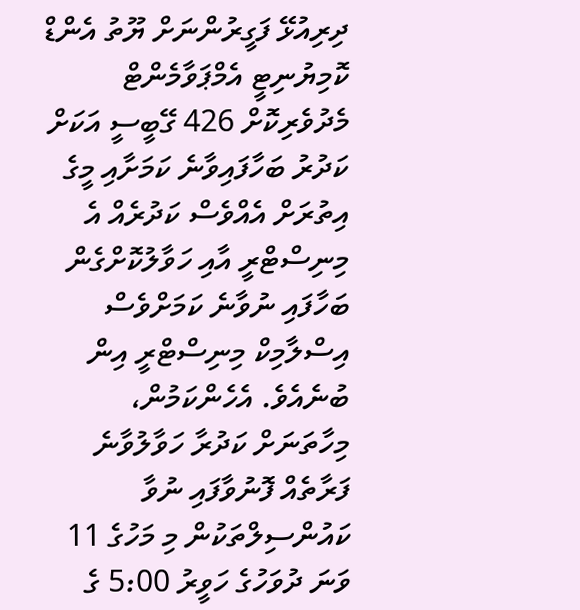ދިރިއުޅޭ ފަގީރުންނަށް ޔޫތު އެންޑް ކޮމިޔުނިޓީ އެމްޕަވާމެންޓް މެދުވެރިކޮށް 426 ގޭބީސީ އަކަށް ކަދުރު ބަހާފައިވާނެ ކަމަށާއި މީގެ އިތުރަށް އެއްވެސް ކަދުރެއް އެ މިނިސްޓްރީ އާއި ހަވާލުކޮށްގެން ބަހާފައި ނުވާނެ ކަމަށްވެސް އިސްލާމިކް މިނިސްޓްރީ އިން ބުނެއެވެ. އެހެންކަމުން، މިހާތަނަށް ކަދުރާ ހަވާލުވާނެ ފަރާތެއް ފޮނުވާފައި ނުވާ ކައުންސިލްތަކުން މި މަހުގެ 11 ވަނަ ދުވަހުގެ ހަވީރު 5:00 ގެ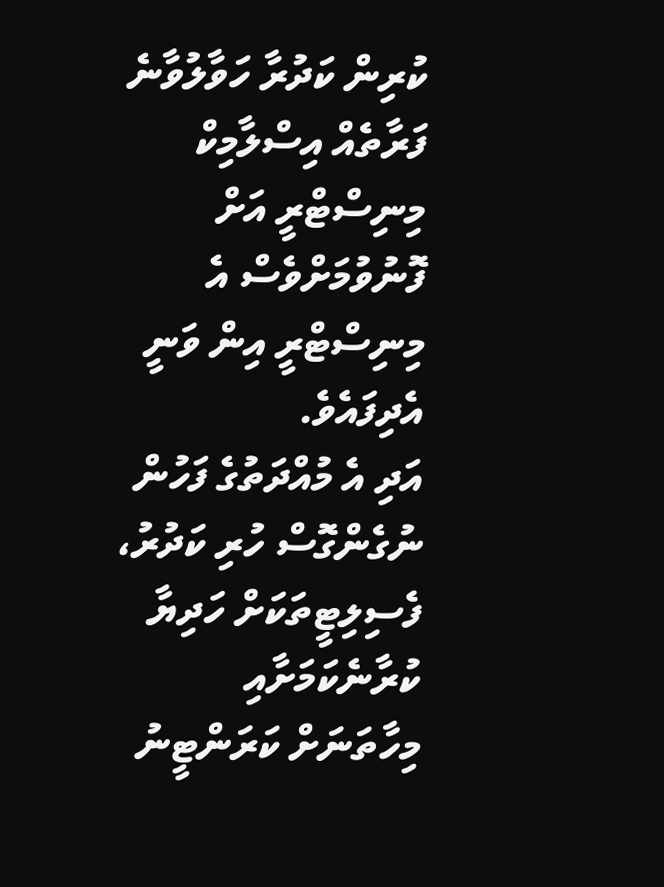ކުރިން ކަދުރާ ހަވާލުވާނެ ފަރާތެއް އިސްލާމިކް މިނިސްޓްރީ އަށް ފޮނުވުމަށްވެސް އެ މިނިސްޓްރީ އިން ވަނީ އެދިފައެވެ.
އަދި އެ މުއްދަތުގެ ފަހުން ނުގެންގޮސް ހުރި ކަދުރު، ފެސިލިޓީތަކަށް ހަދިޔާ ކުރާނެކަމަށާއި މިހާތަނަށް ކަރަންޓީނު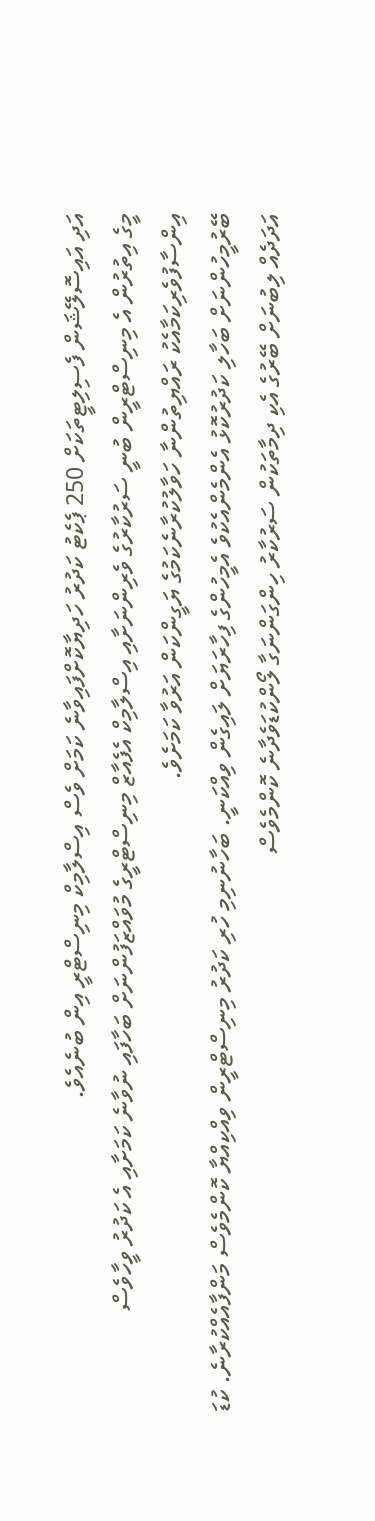އަދި އައިސޮލޭޝަން ފެސިލިޓީތަކަށް 250 ޕެކެޓު ކަދުރު ހަދިޔާކޮށްފައިވާނެ ކަމަށް ވެސް އިސްލާމިކް މިނިސްޓްރީ އިން ބުނެއެވެ.
މީގެ އިތުރުން އެ މިނިސްޓްރީން ބުނީ ސަރުކާރުގެ ވެރިންނަށާއި އިސްލާމިކް އެފެއާޒް މިނިސްޓްރީގެ މުވައްޒަފުންނަށް ބަހާފައި ނުވާނެ ކަމަށާއި އެ ކަދުރު ވީހާވެސް އިންސާފުވެރިކަމާއެކު ރައްޔިތުންނާ ހަވާލުކުރާނެކަމުގެ ޔަގީންކަން އަރުވާ ކަމަށެވެ.
ބޭރުމީހުންނަށް ބަހާލި ކަދުރުކޮޅު އެންމެންއެކުވެ އެމީހުންގެ ފިހާރަޔަށް ލައިގެން ވިއްކަނީ. ބަހާނުނިމި ހުރި ކަދުރު މިނިސްޓްރީން ވިއްކިއްޔާ ކޮންމެވެސް މަންފާއެއްކުރާނެ. ކުޑަ އަދަދެއް ލިބުނަށް ބޭރުގެ އެކި ދިމާތަކުން ސަރުކާރު ހިންގަންނަގާ ލޯންކުޑަވެދާނެ ކޮންމެވެސް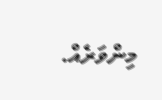މިންވަރެއް.